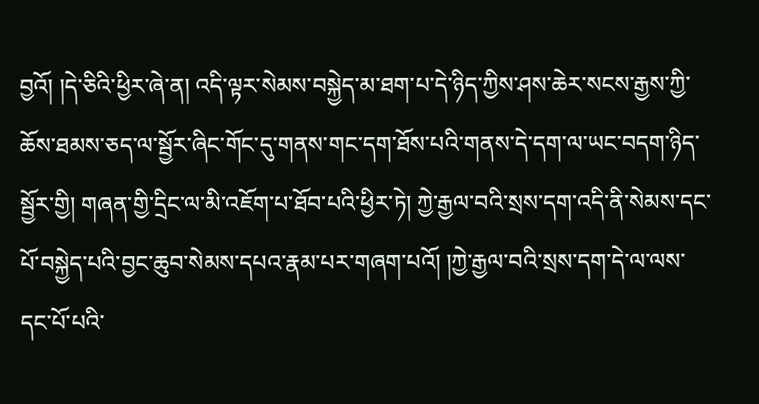བྱའོ། །དེ་ཅིའི་ཕྱིར་ཞེ་ན། འདི་ལྟར་སེམས་བསྐྱེད་མ་ཐག་པ་དེ་ཉིད་ཀྱིས་ཤས་ཆེར་སངས་རྒྱས་ཀྱི་ཆོས་ཐམས་ཅད་ལ་སྦྱོར་ཞིང་གོང་དུ་གནས་གང་དག་ཐོས་པའི་གནས་དེ་དག་ལ་ཡང་བདག་ཉིད་སྦྱོར་གྱི། གཞན་གྱི་དྲིང་ལ་མི་འཇོག་པ་ཐོབ་པའི་ཕྱིར་ཏེ། ཀྱེ་རྒྱལ་བའི་སྲས་དག་འདི་ནི་སེམས་དང་པོ་བསྐྱེད་པའི་བྱང་ཆུབ་སེམས་དཔའ་རྣམ་པར་གཞག་པའོ། །ཀྱེ་རྒྱལ་བའི་སྲས་དག་དེ་ལ་ལས་དང་པོ་པའི་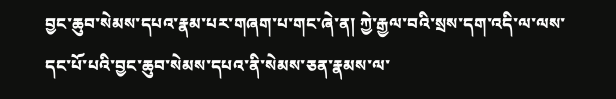བྱང་ཆུབ་སེམས་དཔའ་རྣམ་པར་གཞག་པ་གང་ཞེ་ན། ཀྱེ་རྒྱལ་བའི་སྲས་དག་འདི་ལ་ལས་དང་པོ་པའི་བྱང་ཆུབ་སེམས་དཔའ་ནི་སེམས་ཅན་རྣམས་ལ་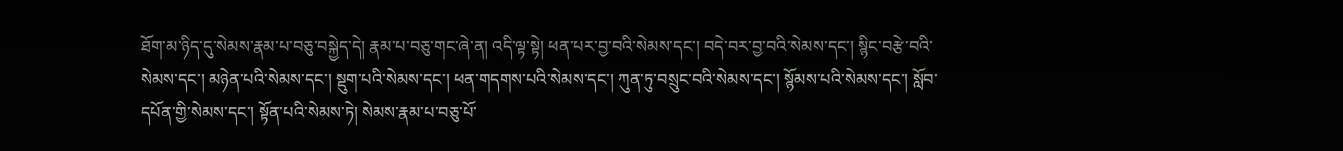ཐོག་མ་ཉིད་དུ་སེམས་རྣམ་པ་བཅུ་བསྐྱེད་དེ། རྣམ་པ་བཅུ་གང་ཞེ་ན། འདི་ལྟ་སྟེ། ཕན་པར་བྱ་བའི་སེམས་དང་། བདེ་བར་བྱ་བའི་སེམས་དང་། སྙིང་བརྩེ་བའི་སེམས་དང་། མཉེན་པའི་སེམས་དང་། སྡུག་པའི་སེམས་དང་། ཕན་གདགས་པའི་སེམས་དང་། ཀུན་ཏུ་བསྲུང་བའི་སེམས་དང་། སྙོམས་པའི་སེམས་དང་། སློབ་དཔོན་གྱི་སེམས་དང་། སྟོན་པའི་སེམས་ཏེ། སེམས་རྣམ་པ་བཅུ་པོ་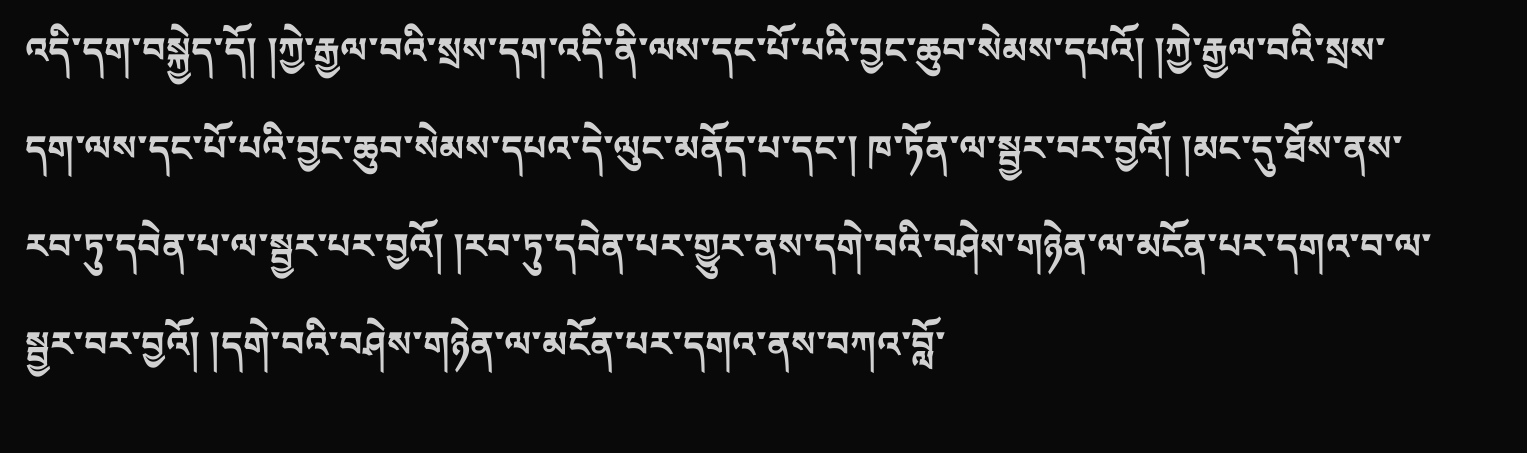འདི་དག་བསྐྱེད་དོ། །ཀྱེ་རྒྱལ་བའི་སྲས་དག་འདི་ནི་ལས་དང་པོ་པའི་བྱང་ཆུབ་སེམས་དཔའོ། །ཀྱེ་རྒྱལ་བའི་སྲས་དག་ལས་དང་པོ་པའི་བྱང་ཆུབ་སེམས་དཔའ་དེ་ལུང་མནོད་པ་དང་། ཁ་ཏོན་ལ་སྦྱར་བར་བྱའོ། །མང་དུ་ཐོས་ནས་རབ་ཏུ་དབེན་པ་ལ་སྦྱར་པར་བྱའོ། །རབ་ཏུ་དབེན་པར་གྱུར་ནས་དགེ་བའི་བཤེས་གཉེན་ལ་མངོན་པར་དགའ་བ་ལ་སྦྱར་བར་བྱའོ། །དགེ་བའི་བཤེས་གཉེན་ལ་མངོན་པར་དགའ་ནས་བཀའ་བློ་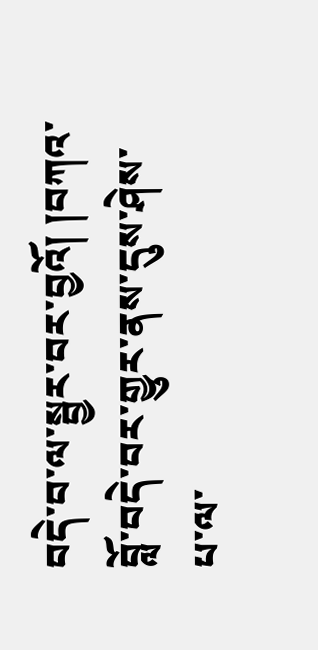བདེ་བ་ལ་སྦྱར་བར་བྱའོ། །བཀའ་བློ་བདེ་བར་གྱུར་ནས་དུས་ཤེས་པ་ལ་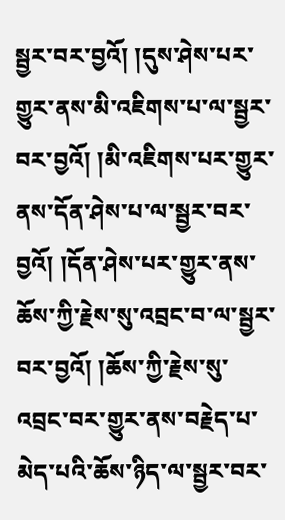སྦྱར་བར་བྱའོ། །དུས་ཤེས་པར་གྱུར་ནས་མི་འཇིགས་པ་ལ་སྦྱར་བར་བྱའོ། །མི་འཇིགས་པར་གྱུར་ནས་དོན་ཤེས་པ་ལ་སྦྱར་བར་བྱའོ། །དོན་ཤེས་པར་གྱུར་ནས་ཆོས་ཀྱི་རྗེས་སུ་འབྲང་བ་ལ་སྦྱར་བར་བྱའོ། །ཆོས་ཀྱི་རྗེས་སུ་འབྲང་བར་གྱུར་ནས་བརྗེད་པ་མེད་པའི་ཆོས་ཉིད་ལ་སྦྱར་བར་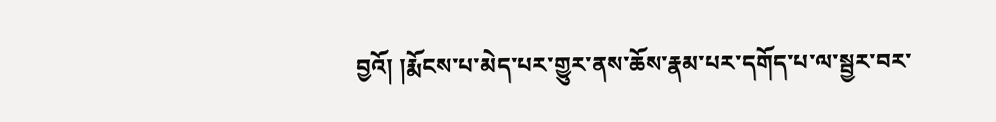བྱའོ། །རྨོངས་པ་མེད་པར་གྱུར་ནས་ཆོས་རྣམ་པར་དགོད་པ་ལ་སྦྱར་བར་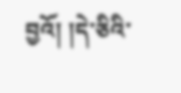བྱའོ། །དེ་ཅིའི་